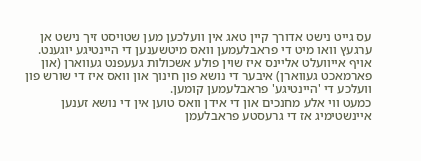עס גייט נישט אדורך קיין טאג אין וועלכען מען שטויסט זיך נישט אן ערגעץ וואו מיט די פראבלעמען וואס מיטשענען די היינטיגע יוגענט.
אויף אייוועלט אליינס איז שוין פולע אשכולות געעפנט געווארן (און פארמאכט געווארן) איבער די נושא פון חינוך און וואס איז די שורש פון וועלכע די 'היינטיגע' פראבלעמען קומען.
כמעט ווי אלע מחנכים און די אידן וואס טוען אין די נושא זענען איינשטימיג אז די גרעסטע פראבלעמן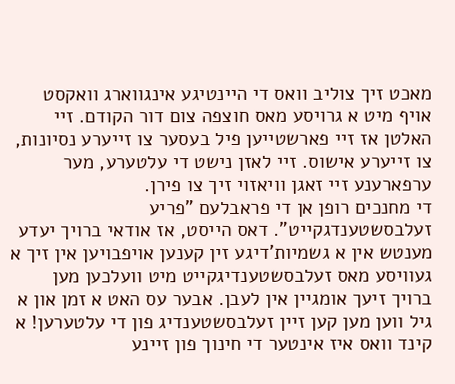מאכט זיך צוליב וואס די היינטיגע אינגווארג וואקסט אויף מיט א גרויסע מאס חוצפה צום דור הקודם. זיי האלטן אז זיי פארשטייען פיל בעסער צו זייערע נסיונות, צו זייערע אישוס. זיי לאזן נישט די עלטערע, מער ערפארענע זיי זאגן וויאזוי זיך צו פירן.
די מחנכים רופן אן די פראבלעם "פריע זעלבסשטענדגקייט". דאס הייסט, אז אודאי ברויך יעדע מענטש אין א גשמיות'דיגע זין קענען אויפבויען אין זיך א געוויסע מאס זעלבסשטענדיגקייט מיט וועלכען מען ברויך זיעך אומגיין אין לעבן. אבער עס האט א זמן און א גיל ווען מען קען זיין זעלבסשטענדיג פון די עלטערען! א קינד וואס איז אינטער די חינוך פון זיינע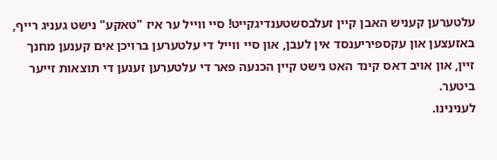עלטערען קעניש האבן קיין זעלבסשטענדיגקייט! סיי ווייל ער איז "טאקע" נישט געניג רייף, באזעצען און עקספיריענסד אין לעבן, און סיי ווייל די עלטערען ברויכן אים קענען מחנך זיין, און אויב דאס קינד האט נישט קיין הכנעה פאר די עלטערען זענען די תוצאות זייער ביטער.
לענינינו.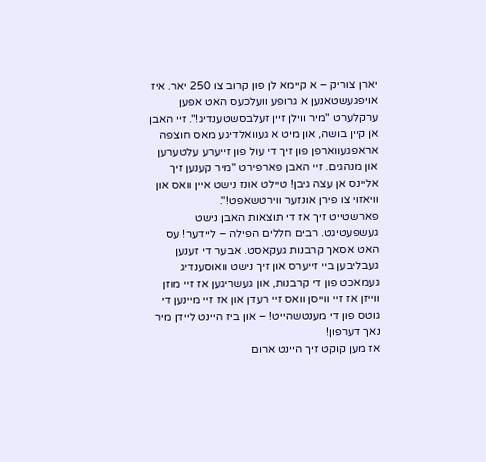יארן צוריק – א קיימא לן פון קרוב צו 250 יאר. איז אויפגעשטאנען א גרופע וועלכעס האט אפען ערקלערט "מיר ווילן זיין זעלבסשטענדיג!". זיי האבן אן קיין בושה, און מיט א געוואלדיגע מאס חוצפה אראפגעווארפן פון זיך די עול פון זייערע עלטערען און מנהגים. זיי האבן פארפירט "מיר קענען זיך אליינס אן עצה גיבן! טיילט אונז נישט איין וואס און וויאזוי צו פירן אונזער ווירטשאפט!".
פארשטייט זיך אז די תוצאות האבן נישט געשפעטיגט. רבים חללים הפילה – ליידער! עס האט אסאך קרבנות געקאסט. אבער די זענען געבליבען ביי זייערס און זיך נישט וואוסענדיג געמאכט פון די קרבנות, און געשריגען אז זיי מוזן ווייזן אז זיי ווייסן וואס זיי רעדן און אז זיי מיינען די גוטס פון די מענטשהייט! – און ביז היינט ליידן מיר נאך דערפון!
אז מען קוקט זיך היינט ארום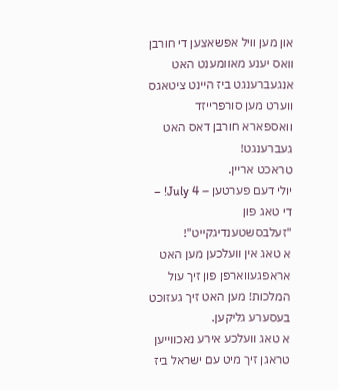און מען וויל אפשאצען די חורבן וואס יענע מאוומענט האט אנגעברענגט ביז היינט ציטאגס ווערט מען סורפרייזד וואספארא חורבן דאס האט געברענגט!
טראכט אריין.
יולי דעם פערטען – July 4! – די טאג פון "זעלבסשטענדיגקייט"!
א טאג אין וועלכען מען האט אראפגעווארפן פון זיך עול המלכות! מען האט זיך געזוכט בעסערע גליקען.
א טאג וועלכע אירע נאכווייען טראגן זיך מיט עם ישראל ביז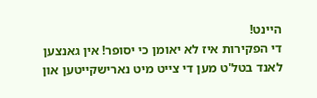היינט!
די הפקירות איז לא יאומן כי יסופר! אין גאנצען לאנד בטל'ט מען די צייט מיט נארישקייטען און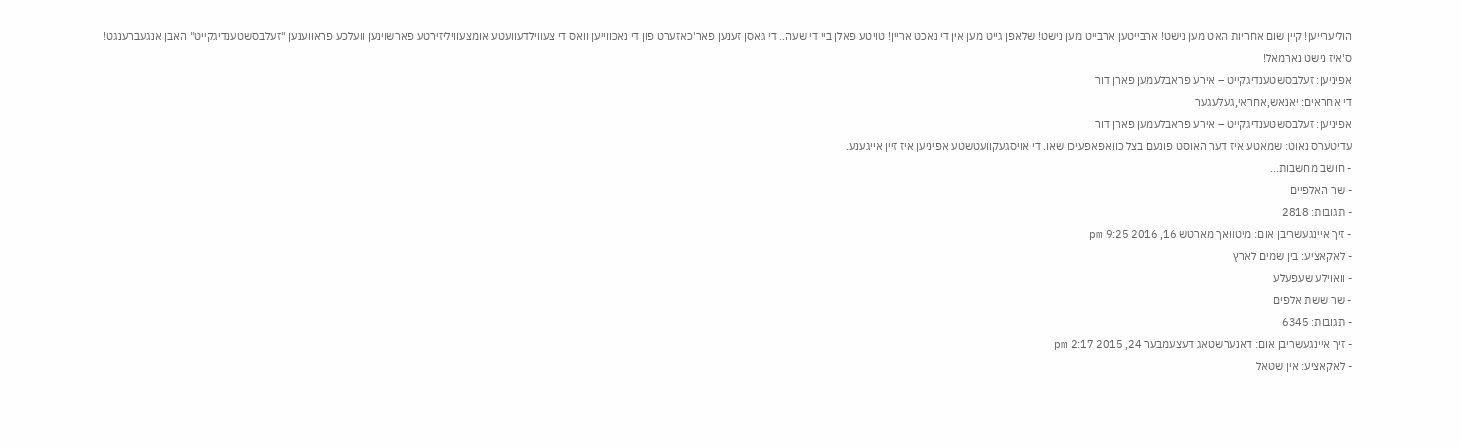הוליערייען! קיין שום אחריות האט מען נישט! ארבייטען ארבייט מען נישט! שלאפן גייט מען אין די נאכט אריין! טויטע פאלן ביי די שעה.. די גאסן זענען פאר'כאזערט פון די נאכווייען וואס די צעווילדעוועטע אומצעוויליזירטע פארשוינען וועלכע פראווענען "זעלבסשטענדיגקייט" האבן אנגעברענגט!
ס'איז נישט נארמאל!
אפיניען: זעלבסשטענדיגקייט – אירע פראבלעמען פארן דור
די אחראים: יאנאש,אחראי,געלעגער
אפיניען: זעלבסשטענדיגקייט – אירע פראבלעמען פארן דור
עדיטערס נאוט: שמאטע איז דער האוסט פונעם בצל כוואפאפעיכו שאו. די אויסגעקוועטשטע אפיניען איז זיין אייגענע.
- חושב מחשבות...
- שר האלפיים
- תגובות: 2818
- זיך איינגעשריבן אום: מיטוואך מארטש 16, 2016 9:25 pm
- לאקאציע: בין שמים לארץ
- וואוילע שעפעלע
- שר ששת אלפים
- תגובות: 6345
- זיך איינגעשריבן אום: דאנערשטאג דעצעמבער 24, 2015 2:17 pm
- לאקאציע: אין שטאל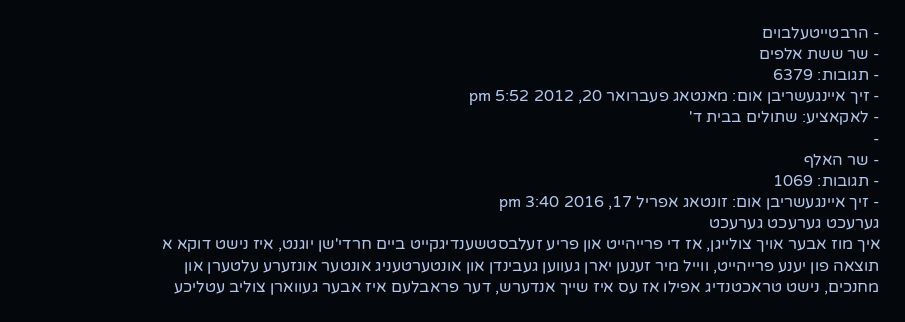- הרבטייטעלבוים
- שר ששת אלפים
- תגובות: 6379
- זיך איינגעשריבן אום: מאנטאג פעברואר 20, 2012 5:52 pm
- לאקאציע: שתולים בבית ד'
-
- שר האלף
- תגובות: 1069
- זיך איינגעשריבן אום: זונטאג אפריל 17, 2016 3:40 pm
גערעכט גערעכט גערעכט
איך מוז אבער אויך צולייגן, אז די פרייהייט און פריע זעלבסטשענדיגקייט ביים חרדי'שן יוגנט, איז נישט דוקא א תוצאה פון יענע פרייהייט, ווייל מיר זענען יארן געווען געבינדן און אונטערטעניג אונטער אונזערע עלטערן און מחנכים, נישט טראכטנדיג אפילו אז עס איז שייך אנדערש, דער פראבלעם איז אבער געווארן צוליב עטליכע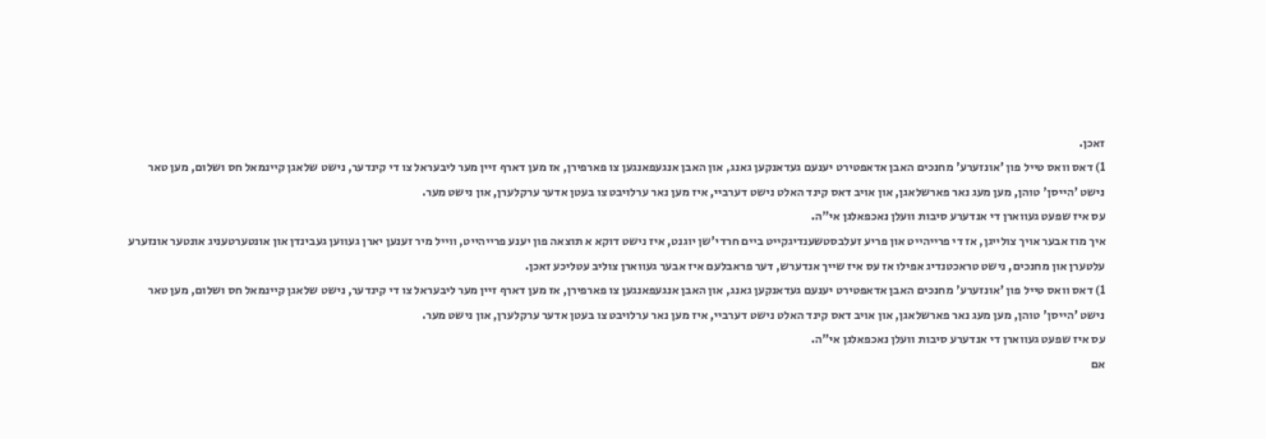זאכן.
1) דאס וואס טייל פון 'אונזערע' מחנכים האבן אדאפטירט יענעם געדאנקען גאנג, און האבן אנגעפאנגען צו פארפירן, אז מען דארף זיין מער ליבעראל צו די קינדער, נישט שלאגן קיינמאל חס ושלום, מען טאר נישט 'הייסן' טוהן, מען מעג נאר פארשלאגן, און אויב דאס קינד האלט נישט דערביי, איז מען נאר ערלויבט צו בעטן אדער ערקלערן, און נישט מער.
עס איז שפעט געווארן די אנדערע סיבות וועלן נאכפאלגן אי"ה.
איך מוז אבער אויך צולייגן, אז די פרייהייט און פריע זעלבסטשענדיגקייט ביים חרדי'שן יוגנט, איז נישט דוקא א תוצאה פון יענע פרייהייט, ווייל מיר זענען יארן געווען געבינדן און אונטערטעניג אונטער אונזערע עלטערן און מחנכים, נישט טראכטנדיג אפילו אז עס איז שייך אנדערש, דער פראבלעם איז אבער געווארן צוליב עטליכע זאכן.
1) דאס וואס טייל פון 'אונזערע' מחנכים האבן אדאפטירט יענעם געדאנקען גאנג, און האבן אנגעפאנגען צו פארפירן, אז מען דארף זיין מער ליבעראל צו די קינדער, נישט שלאגן קיינמאל חס ושלום, מען טאר נישט 'הייסן' טוהן, מען מעג נאר פארשלאגן, און אויב דאס קינד האלט נישט דערביי, איז מען נאר ערלויבט צו בעטן אדער ערקלערן, און נישט מער.
עס איז שפעט געווארן די אנדערע סיבות וועלן נאכפאלגן אי"ה.
אם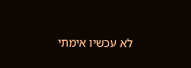לא עכשיו אימתי